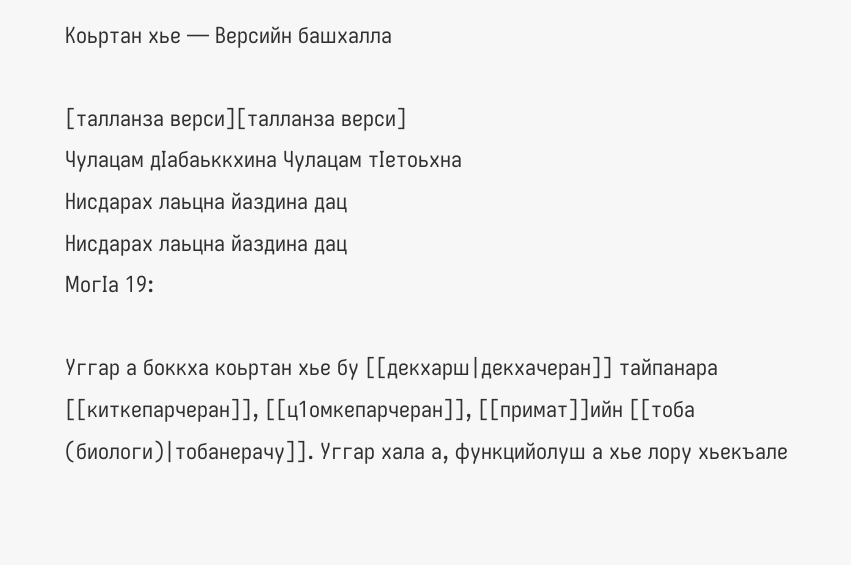Коьртан хье — Версийн башхалла

[талланза верси][талланза верси]
Чулацам дӀабаьккхина Чулацам тӀетоьхна
Нисдарах лаьцна йаздина дац
Нисдарах лаьцна йаздина дац
МогӀа 19:

Уггар а боккха коьртан хье бу [[декхарш|декхачеран]] тайпанара [[киткепарчеран]], [[ц1омкепарчеран]], [[примат]]ийн [[тоба (биологи)|тобанерачу]]. Уггар хала а, функцийолуш а хье лору хьекъале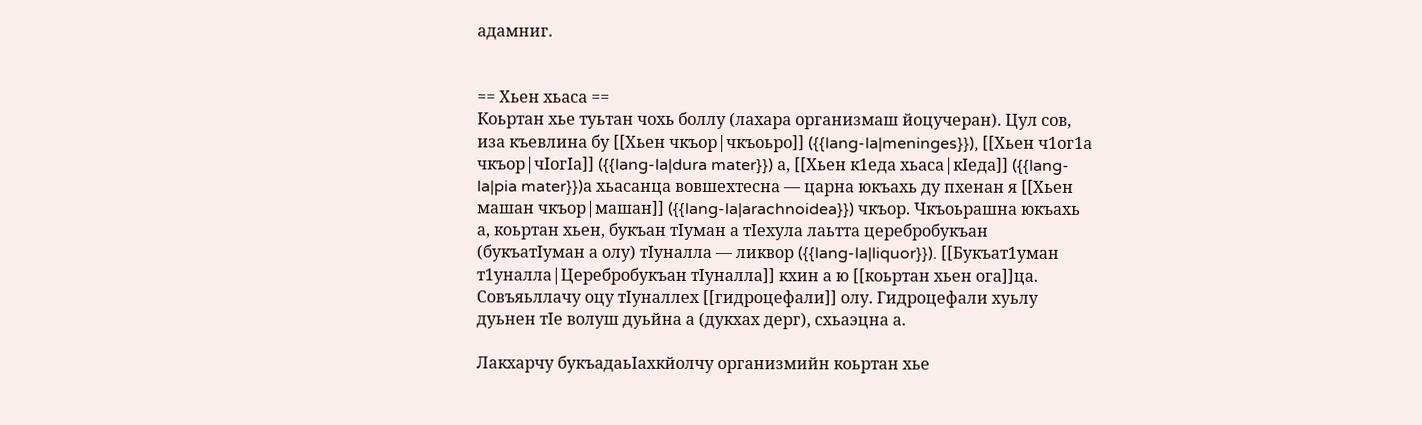адамниг.


== Хьен хьаса ==
Коьртан хье туьтан чохь боллу (лахара организмаш йоцучеран). Цул сов, иза къевлина бу [[Хьен чкъор|чкъоьро]] ({{lang-la|meninges}}), [[Хьен ч1ог1а чкъор|чӀогӀа]] ({{lang-la|dura mater}}) а, [[Хьен к1еда хьаса|кӀеда]] ({{lang-la|pia mater}})а хьасанца вовшехтесна — царна юкъахь ду пхенан я [[Хьен машан чкъор|машан]] ({{lang-la|arachnoidea}}) чкъор. Чкъоьрашна юкъахь а, коьртан хьен, букъан тӀуман а тӀехула лаьтта церебробукъан (букъатӀуман а олу) тӀуналла — ликвор ({{lang-la|liquor}}). [[Букъат1уман т1уналла|Церебробукъан тӀуналла]] кхин а ю [[коьртан хьен ога]]ца. Совъяьллачу оцу тӀуналлех [[гидроцефали]] олу. Гидроцефали хуьлу дуьнен тӀе волуш дуьйна а (дукхах дерг), схьаэцна а.

Лакхарчу букъадаьӀахкйолчу организмийн коьртан хье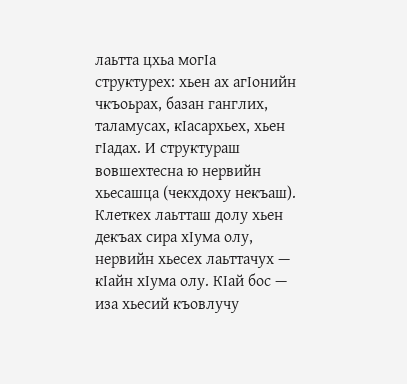лаьтта цхьа могӀа структурех: хьен ах агӀонийн чкъоьрах, базан ганглих, таламусах, кӀасархьех, хьен гӀадах. И структураш вовшехтесна ю нервийн хьесашца (чекхдоху некъаш). Клеткех лаьтташ долу хьен декъах сира хӀума олу, нервийн хьесех лаьттачух — кӀайн хӀума олу. КӀай бос — иза хьесий къовлучу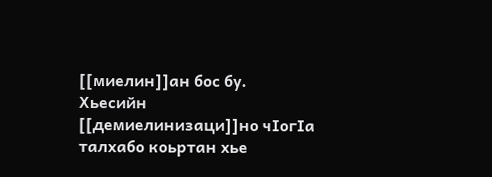[[миелин]]ан бос бу. Хьесийн [[демиелинизаци]]но чӀогӀа талхабо коьртан хье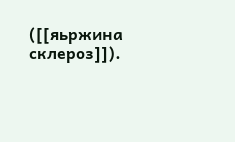([[яьржина склероз]]).